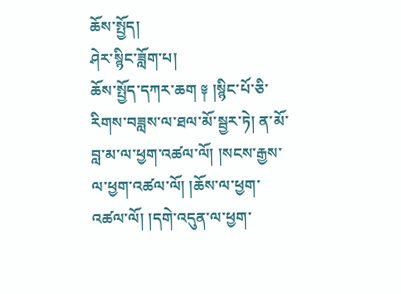ཆོས་སྤྱོད།
ཤེར་སྙིང་ཟློག་པ།
ཆོས་སྤྱོད་དཀར་ཆག ༈ །སྙིང་པོ་ཅི་རིགས་བཟླས་ལ་ཐལ་མོ་སྦྱར་ཏེ། ན་མོ་བླ་མ་ལ་ཕྱག་འཚལ་ལོ། །སངས་རྒྱས་ལ་ཕྱག་འཚལ་ལོ། །ཆོས་ལ་ཕྱག་འཚལ་ལོ། །དགེ་འདུན་ལ་ཕྱག་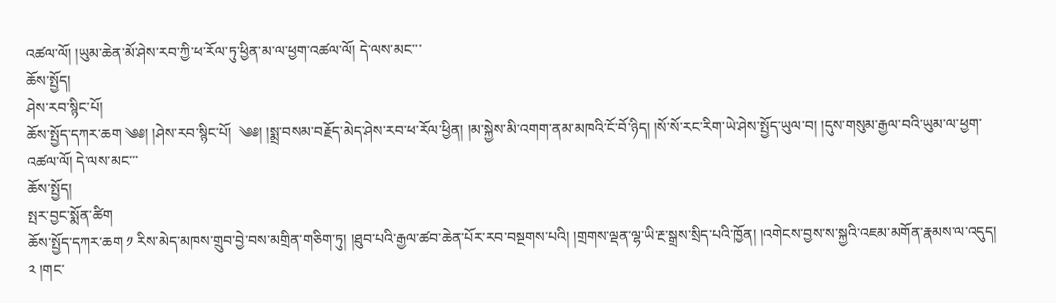འཚལ་ལོ། །ཡུམ་ཆེན་མོ་ཤེས་རབ་ཀྱི་ཕ་རོལ་ཏུ་ཕྱིན་མ་ལ་ཕྱག་འཚལ་ལོ། དེ་ལས་མང་་་
ཆོས་སྤྱོད།
ཤེས་རབ་སྙིང་པོ།
ཆོས་སྤྱོད་དཀར་ཆག ༄༅། །ཤེས་རབ་སྙིང་པོ།  ༄༅། །སྨྲ་བསམ་བརྗོད་མེད་ཤེས་རབ་ཕ་རོལ་ཕྱིན། །མ་སྐྱེས་མི་འགག་ནམ་མཁའི་ངོ་བོ་ཉིད། །སོ་སོ་རང་རིག་ཡེ་ཤེས་སྤྱོད་ཡུལ་བ། །དུས་གསུམ་རྒྱལ་བའི་ཡུམ་ལ་ཕྱག་འཚལ་ལོ། དེ་ལས་མང་་་
ཆོས་སྤྱོད།
སྤར་བྱང་སྨོན་ཚིག
ཆོས་སྤྱོད་དཀར་ཆག ༡ རིས་མེད་མཁས་གྲུབ་བྱེ་བས་མགྲིན་གཅིག་ཏུ། །ཐུབ་པའི་རྒྱལ་ཚབ་ཆེན་པོར་རབ་བསྔགས་པའི། །གྲགས་ལྡན་ལྷ་ཡི་རྔ་སྒྲས་སྲིད་པའི་ཁྱོན། །འགེངས་བྱས་ས་སྐྱའི་འཇམ་མགོན་རྣམས་ལ་འདུད། ༢ །གང་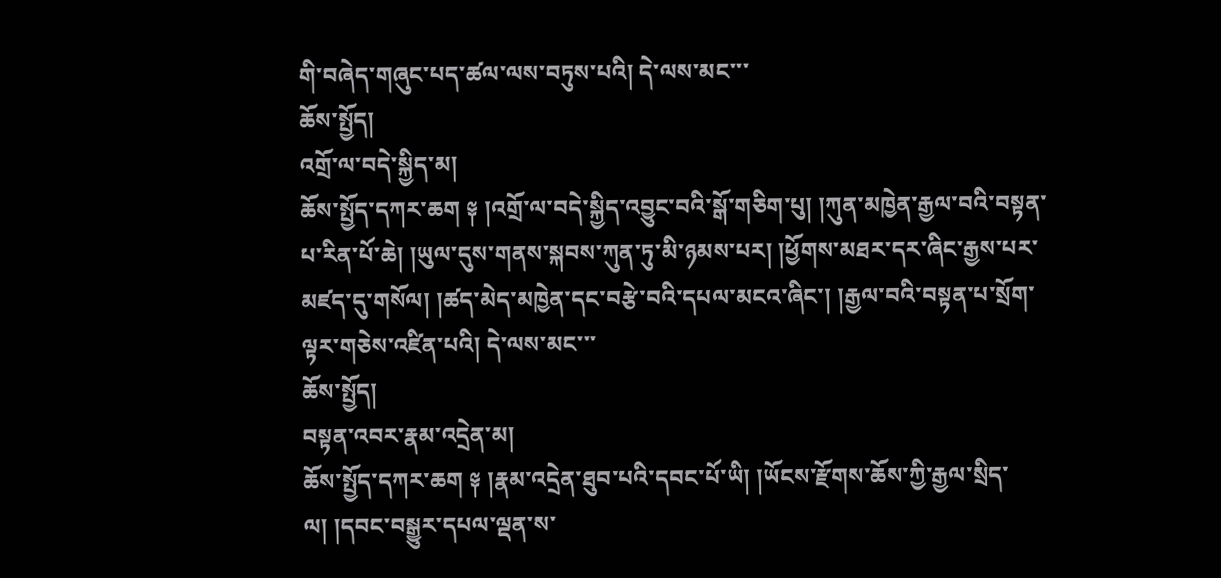གི་བཞེད་གཞུང་པད་ཚལ་ལས་བཏུས་པའི། དེ་ལས་མང་་་
ཆོས་སྤྱོད།
འགྲོ་ལ་བདེ་སྐྱིད་མ།
ཆོས་སྤྱོད་དཀར་ཆག ༈ །འགྲོ་ལ་བདེ་སྐྱིད་འབྱུང་བའི་སྒོ་གཅིག་པུ། །ཀུན་མཁྱེན་རྒྱལ་བའི་བསྟན་པ་རིན་པོ་ཆེ། །ཡུལ་དུས་གནས་སྐབས་ཀུན་ཏུ་མི་ཉམས་པར། །ཕྱོགས་མཐར་དར་ཞིང་རྒྱས་པར་མཛད་དུ་གསོལ། །ཚད་མེད་མཁྱེན་དང་བརྩེ་བའི་དཔལ་མངའ་ཞིང་། །རྒྱལ་བའི་བསྟན་པ་སྲོག་ལྟར་གཅེས་འཛིན་པའི། དེ་ལས་མང་་་
ཆོས་སྤྱོད།
བསྟན་འབར་རྣམ་འདྲེན་མ།
ཆོས་སྤྱོད་དཀར་ཆག ༈ །རྣམ་འདྲེན་ཐུབ་པའི་དབང་པོ་ཡི། །ཡོངས་རྫོགས་ཆོས་ཀྱི་རྒྱལ་སྲིད་ལ། །དབང་བསྒྱུར་དཔལ་ལྡན་ས་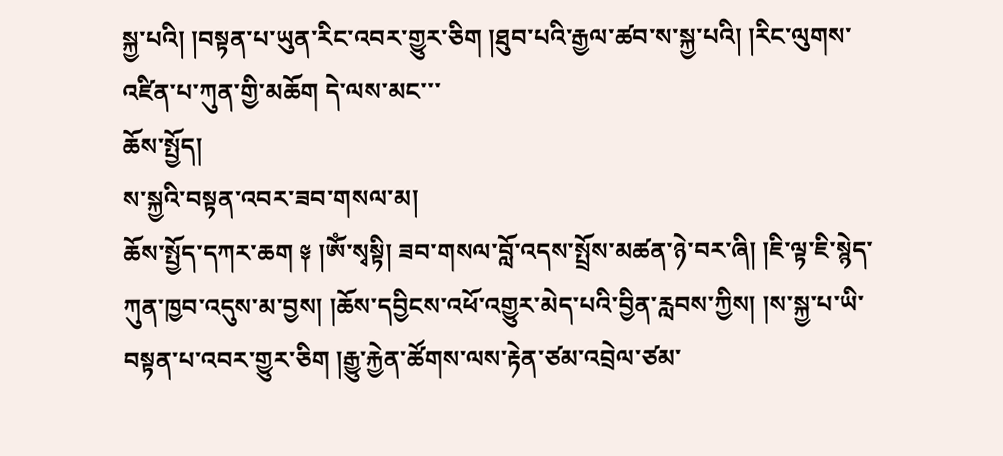སྐྱ་པའི། །བསྟན་པ་ཡུན་རིང་འབར་གྱུར་ཅིག །ཐུབ་པའི་རྒྱལ་ཚབ་ས་སྐྱ་པའི། །རིང་ལུགས་འཛིན་པ་ཀུན་གྱི་མཆོག དེ་ལས་མང་་་
ཆོས་སྤྱོད།
ས་སྐྱའི་བསྟན་འབར་ཟབ་གསལ་མ།
ཆོས་སྤྱོད་དཀར་ཆག ༈ །ཨོཾ་སྭསྟི། ཟབ་གསལ་བློ་འདས་སྤྲོས་མཚན་ཉེ་བར་ཞི། །ཇི་ལྟ་ཇི་སྙེད་ཀུན་ཁྱབ་འདུས་མ་བྱས། །ཆོས་དབྱིངས་འཕོ་འགྱུར་མེད་པའི་བྱིན་རླབས་ཀྱིས། །ས་སྐྱ་པ་ཡི་བསྟན་པ་འབར་གྱུར་ཅིག །རྒྱུ་རྐྱེན་ཚོགས་ལས་རྟེན་ཙམ་འབྲེལ་ཙམ་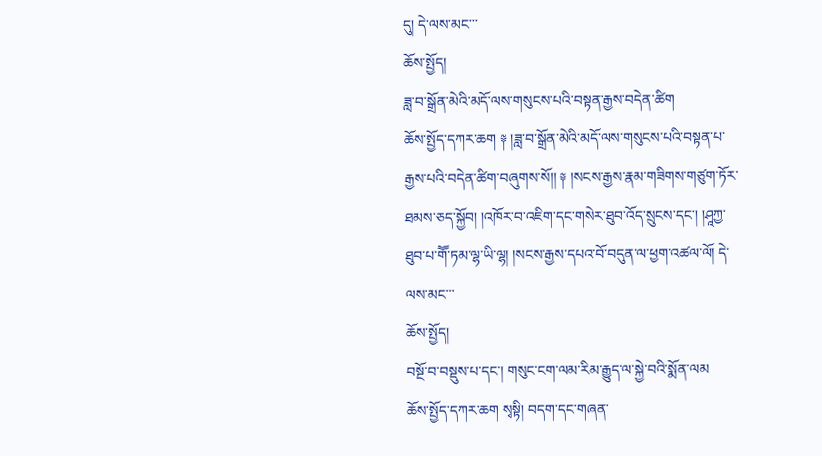དུ། དེ་ལས་མང་་་
ཆོས་སྤྱོད།
ཟླ་བ་སྒྲོན་མེའི་མདོ་ལས་གསུངས་པའི་བསྟན་རྒྱས་བདེན་ཚིག
ཆོས་སྤྱོད་དཀར་ཆག ༈ །ཟླ་བ་སྒྲོན་མེའི་མདོ་ལས་གསུངས་པའི་བསྟན་པ་རྒྱས་པའི་བདེན་ཚིག་བཞུགས་སོ།། ༈ །སངས་རྒྱས་རྣམ་གཟིགས་གཙུག་ཏོར་ཐམས་ཅད་སྐྱོབ། །འཁོར་བ་འཇིག་དང་གསེར་ཐུབ་འོད་སྲུངས་དང་། །ཤཱཀྱ་ཐུབ་པ་གཽ་ཏམ་ལྷ་ཡི་ལྷ། །སངས་རྒྱས་དཔའ་བོ་བདུན་ལ་ཕྱག་འཚལ་ལོ། དེ་ལས་མང་་་
ཆོས་སྤྱོད།
བསྔོ་བ་བསྡུས་པ་དང་། གསུང་ངག་ལམ་རིམ་རྒྱུད་ལ་སྐྱེ་བའི་སྨོན་ལམ
ཆོས་སྤྱོད་དཀར་ཆག སྭསྟི། བདག་དང་གཞན་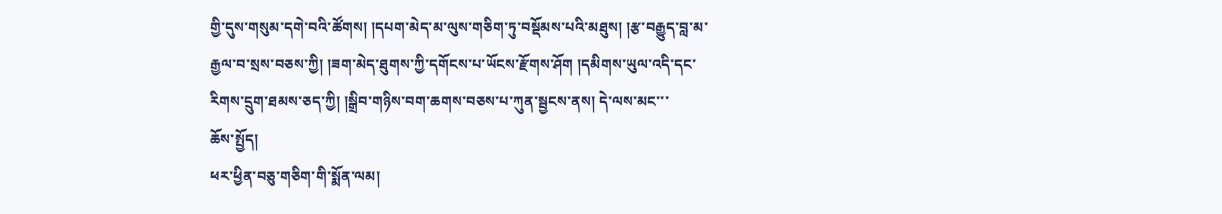གྱི་དུས་གསུམ་དགེ་བའི་ཚོགས། །དཔག་མེད་མ་ལུས་གཅིག་ཏུ་བསྡོམས་པའི་མཐུས། །རྩ་བརྒྱུད་བླ་མ་རྒྱལ་བ་སྲས་བཅས་ཀྱི། །ཟག་མེད་ཐུགས་ཀྱི་དགོངས་པ་ཡོངས་རྫོགས་ཤོག །དམིགས་ཡུལ་འདི་དང་རིགས་དྲུག་ཐམས་ཅད་ཀྱི། །སྒྲིབ་གཉིས་བག་ཆགས་བཅས་པ་ཀུན་སྦྱངས་ནས། དེ་ལས་མང་་་
ཆོས་སྤྱོད།
ཕར་ཕྱིན་བཅུ་གཅིག་གི་སྨོན་ལམ།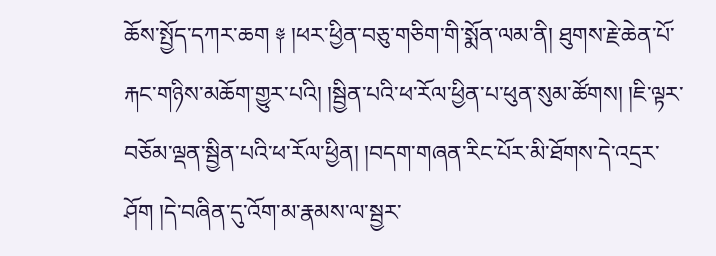ཆོས་སྤྱོད་དཀར་ཆག ༈ །ཕར་ཕྱིན་བཅུ་གཅིག་གི་སྨོན་ལམ་ནི། ཐུགས་རྗེ་ཆེན་པོ་རྐང་གཉིས་མཆོག་གྱུར་པའི། །སྦྱིན་པའི་ཕ་རོལ་ཕྱིན་པ་ཕུན་སུམ་ཚོགས། །ཇི་ལྟར་བཅོམ་ལྡན་སྦྱིན་པའི་ཕ་རོལ་ཕྱིན། །བདག་གཞན་རིང་པོར་མི་ཐོགས་དེ་འདྲར་ཤོག །དེ་བཞིན་དུ་འོག་མ་རྣམས་ལ་སྦྱར་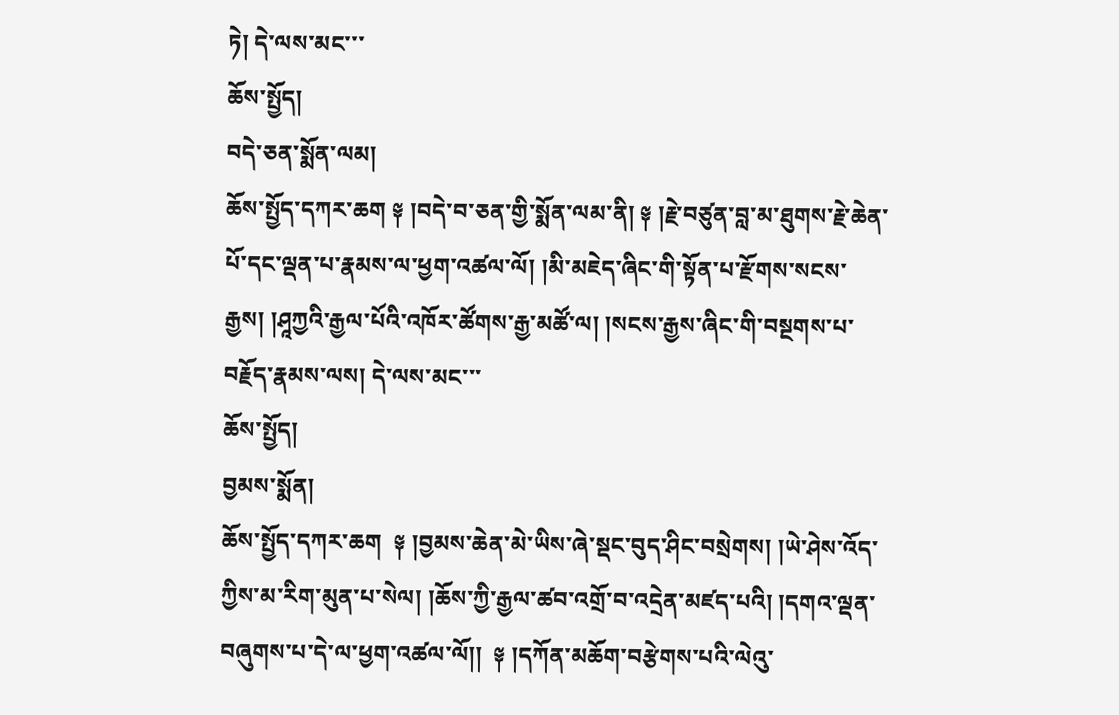ཏེ། དེ་ལས་མང་་་
ཆོས་སྤྱོད།
བདེ་ཅན་སྨོན་ལམ།
ཆོས་སྤྱོད་དཀར་ཆག ༈ །བདེ་བ་ཅན་གྱི་སྨོན་ལམ་ནི། ༈ །རྗེ་བཙུན་བླ་མ་ཐུགས་རྗེ་ཆེན་པོ་དང་ལྡན་པ་རྣམས་ལ་ཕྱག་འཚལ་ལོ། །མི་མཇེད་ཞིང་གི་སྟོན་པ་རྫོགས་སངས་རྒྱས། །ཤཱཀྱའི་རྒྱལ་པོའི་འཁོར་ཚོགས་རྒྱ་མཚོ་ལ། །སངས་རྒྱས་ཞིང་གི་བསྔགས་པ་བརྗོད་རྣམས་ལས། དེ་ལས་མང་་་
ཆོས་སྤྱོད།
བྱམས་སྨོན།
ཆོས་སྤྱོད་དཀར་ཆག  ༈ །བྱམས་ཆེན་མེ་ཡིས་ཞེ་སྡང་བུད་ཤིང་བསྲེགས། །ཡེ་ཤེས་འོད་ཀྱིས་མ་རིག་མུན་པ་སེལ། །ཆོས་ཀྱི་རྒྱལ་ཚབ་འགྲོ་བ་འདྲེན་མཛད་པའི། །དགའ་ལྡན་བཞུགས་པ་དེ་ལ་ཕྱག་འཚལ་ལོ།།  ༈ །དཀོན་མཆོག་བརྩེགས་པའི་ལེའུ་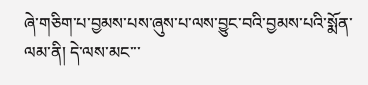ཞེ་གཅིག་པ་བྱམས་པས་ཞུས་པ་ལས་བྱུང་བའི་བྱམས་པའི་སྨོན་ལམ་ནི། དེ་ལས་མང་་་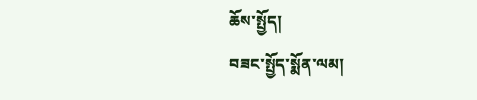ཆོས་སྤྱོད།
བཟང་སྤྱོད་སྨོན་ལམ།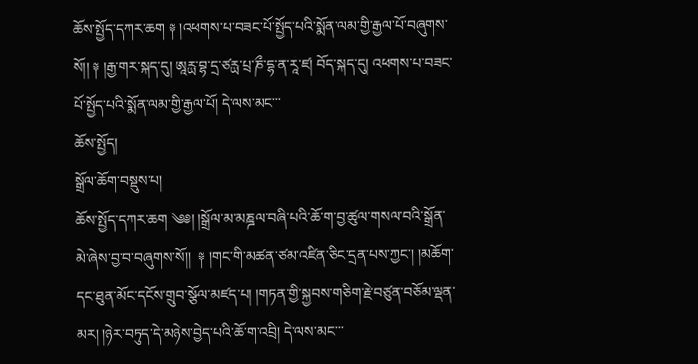ཆོས་སྤྱོད་དཀར་ཆག ༈ །འཕགས་པ་བཟང་པོ་སྤྱོད་པའི་སྨོན་ལམ་གྱི་རྒྱལ་པོ་བཞུགས་སོ།། ༈ །རྒྱ་གར་སྐད་དུ། ཨཱརྻ་བྷ་དྲ་ཙརྻ་པྲ་ཎྀ་དྷ་ན་རཱ་ཛ། བོད་སྐད་དུ། འཕགས་པ་བཟང་པོ་སྤྱོད་པའི་སྨོན་ལམ་གྱི་རྒྱལ་པོ། དེ་ལས་མང་་་
ཆོས་སྤྱོད།
སྒྲོལ་ཆོག་བསྡུས་པ།
ཆོས་སྤྱོད་དཀར་ཆག ༄༅། །སྒྲོལ་མ་མཎྜལ་བཞི་པའི་ཆོ་ག་བྱ་ཚུལ་གསལ་བའི་སྒྲོན་མེ་ཞེས་བྱ་བ་བཞུགས་སོ།།  ༈ །གང་གི་མཚན་ཙམ་འཛིན་ཅིང་དྲན་པས་ཀྱང་། །མཆོག་དང་ཐུན་མོང་དངོས་གྲུབ་སྩོལ་མཛད་པ། །གཏན་གྱི་སྐྱབས་གཅིག་རྗེ་བཙུན་བཅོམ་ལྡན་མར། །ཉེར་བཏུད་དེ་མཉེས་བྱེད་པའི་ཆོ་ག་འབྲི། དེ་ལས་མང་་་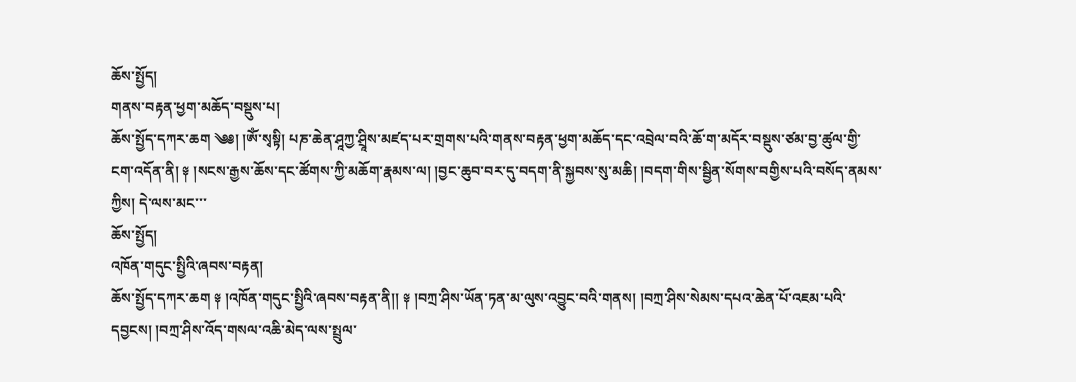ཆོས་སྤྱོད།
གནས་བརྟན་ཕྱག་མཆོད་བསྡུས་པ།
ཆོས་སྤྱོད་དཀར་ཆག ༄༅། །ཨོཾ་སྭསྟི། པཎ་ཆེན་ཤཱཀྱ་ཤྲཱིས་མཛད་པར་གྲགས་པའི་གནས་བརྟན་ཕྱག་མཆོད་དང་འབྲེལ་བའི་ཆོ་ག་མདོར་བསྡུས་ཙམ་བྱ་ཚུལ་གྱི་ངག་འདོན་ནི། ༈ །སངས་རྒྱས་ཆོས་དང་ཚོགས་ཀྱི་མཆོག་རྣམས་ལ། །བྱང་ཆུབ་བར་དུ་བདག་ནི་སྐྱབས་སུ་མཆི། །བདག་གིས་སྦྱིན་སོགས་བགྱིས་པའི་བསོད་ནམས་ཀྱིས། དེ་ལས་མང་་་
ཆོས་སྤྱོད།
འཁོན་གདུང་སྤྱིའི་ཞབས་བརྟན།
ཆོས་སྤྱོད་དཀར་ཆག ༈ །འཁོན་གདུང་སྤྱིའི་ཞབས་བརྟན་ནི།། ༈ །བཀྲ་ཤིས་ཡོན་ཏན་མ་ལུས་འབྱུང་བའི་གནས། །བཀྲ་ཤིས་སེམས་དཔའ་ཆེན་པོ་འཇམ་པའི་དབྱངས། །བཀྲ་ཤིས་འོད་གསལ་འཆི་མེད་ལས་སྤྲུལ་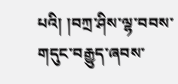པའི། །བཀྲ་ཤིས་ལྷ་བབས་གདུང་བརྒྱུད་ཞབས་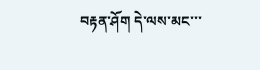བརྟན་ཤོག དེ་ལས་མང་་་